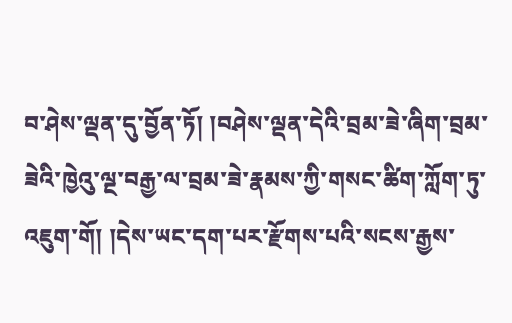བ་ཤེས་ལྡན་དུ་བྱོན་ཏོ། །བཤེས་ལྡན་དེའི་བྲམ་ཟེ་ཞིག་བྲམ་ཟེའི་ཁྱེའུ་ལྔ་བརྒྱ་ལ་བྲམ་ཟེ་རྣམས་ཀྱི་གསང་ཚིག་ཀློག་ཏུ་འཇུག་གོ། །དེས་ཡང་དག་པར་རྫོགས་པའི་སངས་རྒྱས་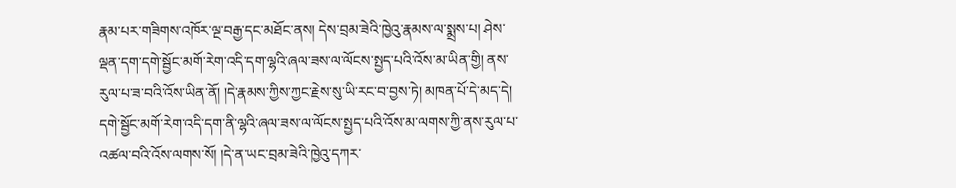རྣམ་པར་གཟིགས་འཁོར་ལྔ་བརྒྱ་དང་མཐོང་ནས། དེས་བྲམ་ཟེའི་ཁྱེའུ་རྣམས་ལ་སྨྲས་པ། ཤེས་ལྡན་དག་དགེ་སྦྱོང་མགོ་རེག་འདི་དག་ལྷའི་ཞལ་ཟས་ལ་ལོངས་སྤྱད་པའི་འོས་མ་ཡིན་གྱི། ནས་རུལ་པ་ཟ་བའི་འོས་ཡིན་ནོ། །དེ་རྣམས་ཀྱིས་ཀྱང་རྗེས་སུ་ཡི་རང་བ་བྱས་ཏེ། མཁན་པོ་དེ་མད་དེ། དགེ་སྦྱོང་མགོ་རེག་འདི་དག་ནི་ལྷའི་ཞལ་ཟས་ལ་ལོངས་སྤྱད་པའི་འོས་མ་ལགས་ཀྱི་ནས་རུལ་པ་འཚལ་བའི་འོས་ལགས་སོ། །དེ་ན་ཡང་བྲམ་ཟེའི་ཁྱེའུ་དཀར་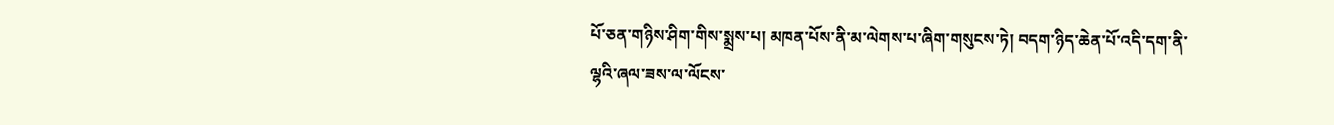པོ་ཅན་གཉིས་ཤིག་གིས་སྨྲས་པ། མཁན་པོས་ནི་མ་ལེགས་པ་ཞིག་གསུངས་ཏེ། བདག་ཉིད་ཆེན་པོ་འདི་དག་ནི་ལྷའི་ཞལ་ཟས་ལ་ལོངས་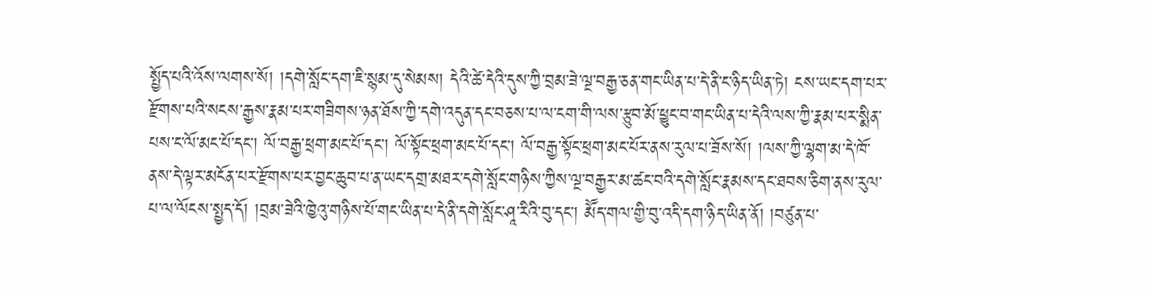སྤྱོད་པའི་འོས་ལགས་སོ། །དགེ་སློང་དག་ཇི་སྙམ་དུ་སེམས། དེའི་ཚེ་དེའི་དུས་ཀྱི་བྲམ་ཟེ་ལྔ་བརྒྱ་ཅན་གང་ཡིན་པ་དེ་ནི་ང་ཉིད་ཡིན་ཏེ། ངས་ཡང་དག་པར་རྫོགས་པའི་སངས་རྒྱས་རྣམ་པར་གཟིགས་ཉན་ཐོས་ཀྱི་དགེ་འདུན་དང་བཅས་པ་ལ་ངག་གི་ལས་རྩུབ་མོ་ཕྱུང་བ་གང་ཡིན་པ་དེའི་ལས་ཀྱི་རྣམ་པར་སྨིན་པས་ང་ལོ་མང་པོ་དང་། ལོ་བརྒྱ་ཕྲག་མང་པོ་དང་། ལོ་སྟོང་ཕྲག་མང་པོ་དང་། ལོ་བརྒྱ་སྟོང་ཕྲག་མང་པོར་ནས་རུལ་པ་ཟོས་སོ། །ལས་ཀྱི་ལྷག་མ་དེ་ཁོ་ནས་དེ་ལྟར་མངོན་པར་རྫོགས་པར་བྱང་ཆུབ་པ་ན་ཡང་དགྲ་མཐར་དགེ་སློང་གཉིས་ཀྱིས་ལྔ་བརྒྱར་མ་ཚང་བའི་དགེ་སློང་རྣམས་དང་ཐབས་ཅིག་ནས་རུལ་པ་ལ་ལོངས་སྤྱད་དོ། །བྲམ་ཟེའི་ཁྱེའུ་གཉིས་པོ་གང་ཡིན་པ་དེ་ནི་དགེ་སློང་ཤཱ་རིའི་བུ་དང་། མཽད་གལ་གྱི་བུ་འདི་དག་ཉིད་ཡིན་ནོ། །བཙུན་པ་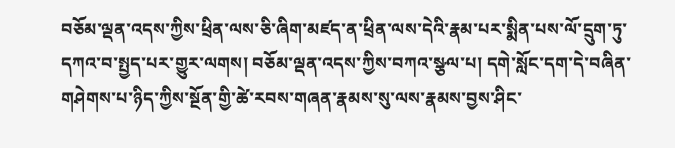བཅོམ་ལྡན་འདས་ཀྱིས་ཕྲིན་ལས་ཅི་ཞིག་མཛད་ན་ཕྲིན་ལས་དེའི་རྣམ་པར་སྨིན་པས་ལོ་དྲུག་ཏུ་དཀའ་བ་སྤྱད་པར་གྱུར་ལགས། བཅོམ་ལྡན་འདས་ཀྱིས་བཀའ་སྩལ་པ། དགེ་སློང་དག་དེ་བཞིན་གཤེགས་པ་ཉིད་ཀྱིས་སྔོན་གྱི་ཚེ་རབས་གཞན་རྣམས་སུ་ལས་རྣམས་བྱས་ཤིང་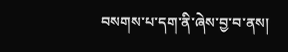བསགས་པ་དག་ནི་ཞེས་བྱ་བ་ནས།